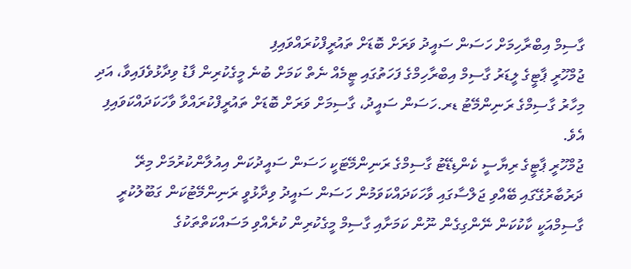ގާސިމް އިބްރާހިމަށް ހަސަން ސައީދު ވަރަށް ބޮޑަށް ތައުރީފްކުރައްވައިފި
ޖުމްހޫރީ ޕާޓީގެ ލީޑަރު ގާސިމް އިބްރާހިމްގެ ފަހަތުގައި ޓީމެއް ނެތް ކަމަށް ބުނެ މީގެކުރިން ފާޑު ވިދާޅުވެފައިވާ، އަދި މިހާރު ގާސިމްގެ ރަނިންމޭޓު ޑރ.ހަސަން ސައީދު، ގާސިމަށް ވަރަށް ބޮޑަށް ތައުރީފްކުރައްވާ ވާހަކަދައްކަވައިފި އެވެ.
ޖުމްހޫރީ ޕާޓީގެ ރިޔާސީ ކެންޑިޑޭޓު ގާސިމްގެ ރަނިންމޭޓަކީ ހަސަން ސައީދުކަން އިއުލާންކުރުމަށް މިރޭ ދަރުބާރުގޭގައި ބޭއްވި ޖަލްސާގައި ވާހަކަދައްކަވަމުން ހަސަން ސައީދު ވިދާޅުވީ ރަނިންމޭޓުކަން ގަބޫލުކުރީ ގާސިމްއަކީ ކާކުކަން ނޭންގިގެން ނޫން ކަމަށާއި ގާސިމް މީގެކުރިން ކުރެއްވި މަސައްކަތްތަކުގެ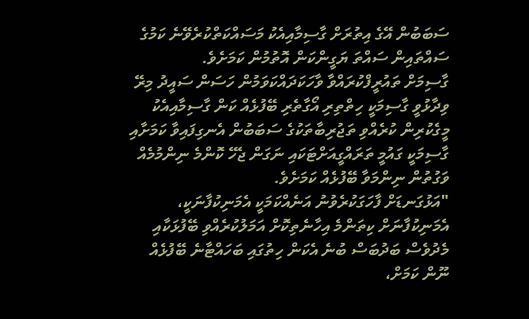ސަބަބުން އޭގެ އިތުރަށް ގާސިމާއިއެކު މަސައްކަތްކުރެވޭނެ ކަމުގެ ސައްތައިން ސައްތަ ޔަގީންކަން އޮތުމުން ކަމަށެވެ.
ގާސިމަށް ތައުރީފްކުރައްވާ ވާހަކަދައްކަވަމުން ހަސަން ސައީދު މިރޭ ވިދާޅުވީ ގާސިމަކީ ހިތްތިރި އޯގާތެރި ބޭފުޅެއް ކަން ގާސިމާއިއެކު މީގެކުރިން ކުރެއްވި ތަޖުރިބާތަކުގެ ސަބަބުން އެނގިފައިވާ ކަމަށާއި ގާސިމަކީ ގައުމީ ތަރައްގީއަށްޓަކައި ނަގަން ޖެހޭ ކޮންމެ ނިންމުމެއް ވަގުތުން ނިންމަވާ ބޭފުޅެއް ކަމަށެވެ.
"އަޅުގަނޑަށް ފާހަގަކުރެވުނު އަނެއްކަމަކީ އެމަނިކުފާނަކީ، އެމަނިކުފާނަށް ކިތަންމެ އިހާނެތިކޮށް އަމަލުކުރެއްވި ބޭފުޅަކާއި މެދުވެސް ބަދުބަސް ބުނެ އެކަން ހިތުގައި ބަހައްޓާނެ ބޭފުޅެއް ނޫން ކަމަށް،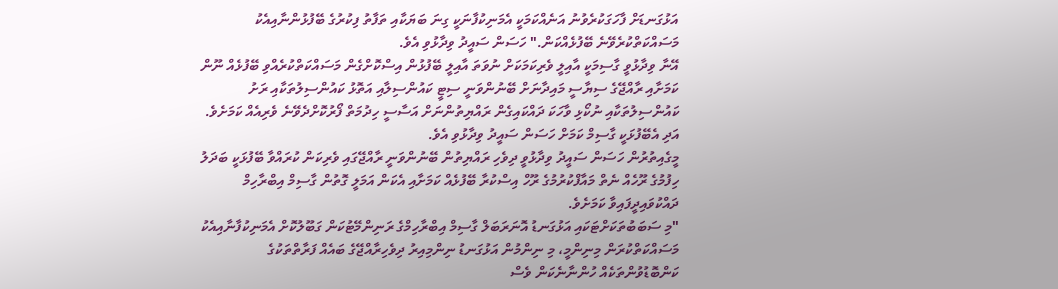އަޅުގަނޑަށް ފާހަގަކުރެވުނު އަނެއްކަމަކީ އެމަނިކުފާނަކީ ގިނަ ބަޔަކާއި ތަފާތު ފިކުރުގެ ބޭފުޅުންނާއިއެކު މަސައްކަތްކުރެވޭނެ ބޭފުޅެއްކަން." ހަސަން ސައީދު ވިދާޅުވި އެވެ.
އޭނާ ވިދާޅުވީ ގާސިމަކީ އާއިލީ ވެރިކަމަކަށް ނުވަތަ އާއިލީ ބޭފުޅުން އިސްކޮށްގެން މަސައްކަތްކުރެއްވި ބޭފުޅެއް ނޫން ކަމަށާއި ރާއްޖޭގެ ސިޔާސީ މައިދާނަށް ބޭނުންވަނީ ސިޓީ ކައުންސިލާއި އަތޮޅު ކައުންސިލުތަކާއި ރަށު ކައުންސިލުތަކާއި ނުކޯޅި ވާހަކަ ދައްކައިގެން ރައްޔިތުންނަށް އަސާސީ ހިދުމަތް ފޯރުކޮށްދެވޭނެ ވެރިއެއް ކަމަށެވެ. އަދި އެބޭފުޅަކީ ގާސިމް ކަމަށް ހަސަން ސައީދު ވިދާޅުވި އެވެ.
މީގެއިތުރުން ހަސަން ސައީދު ވިދާޅުވީ ދިވެހި ރައްޔިތުން ބޭނުންވަނީ ރާއްޖޭގައި ވެރިކަން ކުރައްވާ ބޭފުޅަކީ ބަދަލު ހިފުމުގެ ރޫހެއް ނެތް މައާފްކުރުމުގެ ރޫހް އިސްކުރާ ބޭފުޅެއް ކަމަށާއި އެކަން އަމަލީ ގޮތުން ގާސިމް އިބްރާހިމް ދައްކުވައިދީފައިވާ ކަމަށެވެ.
"މި ސަބަބުތަކަށްޓަކައި އަޅުގަނޑު އޮނަރަބަލް ގާސިމް އިބްރާހިމްގެ ރަނިންމޭޓުކަން ގަބޫލުކޮށް އެމަނިކުފާނާއިއެކު މަސައްކަތްކުރަން މިނިންމީ، މި ނިންމުން އަޅުގަނޑު ނިންމިއިރު ދިވެހިރާއްޖޭގެ ބައެއް ފަރާތްތަކުގެ ކަންބޮޑުވުންތަކެއް ހުންނާނެކަން ވެސް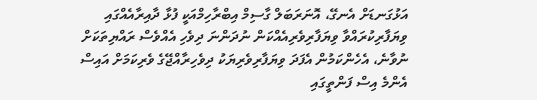އަޅުގަނޑަށް އެނގޭ، އޮނަރަބަލް ގާސިމް އިބްރާހިމްއަކީ ފުޅާ ދާއިރާއެއްގައި ވިޔަފާރިކުރައްވާ ވިޔަފާރިވެރިއެއްކަން ނުދަންނަ ދިވެހި އެއްވެސް ރައްޔިތަކަށް ނުވާނެ، އެހެންކަމުން އެފަދަ ވިޔަފާރިވެރިޔަކު ދިވެހިރާއްޖޭގެ ވެރިކަމަށް އައިސް އެންމެ އިސް ފަންތީގައި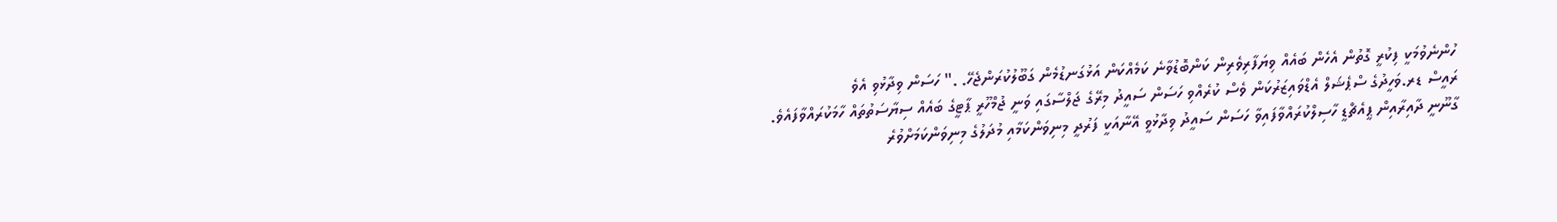ހުންނެވުމަކީ ފިކުރީ ގޮތުން އެހެން ބައެއް ވިޔަފާރިވެރިން ކަންބޮޑުވާނެ ކަމެއްކަން އަޅުގަނޑުމެން ގަބޫލުކުރަންޖެހޭ. ." ހަސަން ވިދާޅުވި އެވެ
ރައީސް ޑރ.ވަހީދުގެ ސްޕެޝަލް އެޑްވައިޒަރުކަން ވެސް ކުރެއްވި ހަސަން ސައީދު މިރޭގެ ޖަލްސާގައި ވަނީ ޖުމްހޫރީ ޕާޓީގެ ބައެއް ސިޔާސަތުތައް ހާމަކުރައްވާފައެވެ.
ގާނޫނީ ދާއިރާއިން ޕީއެޗްޑީ ހާސިލްކުރައްވާފައިވާ ހަސަން ސައީދު ވިދާޅުވީ އޭނާއަކީ ފަރުދީ މިނިވަންކަމާއި މުދަލުގެ މިނިވަންކަމަށްވުރެ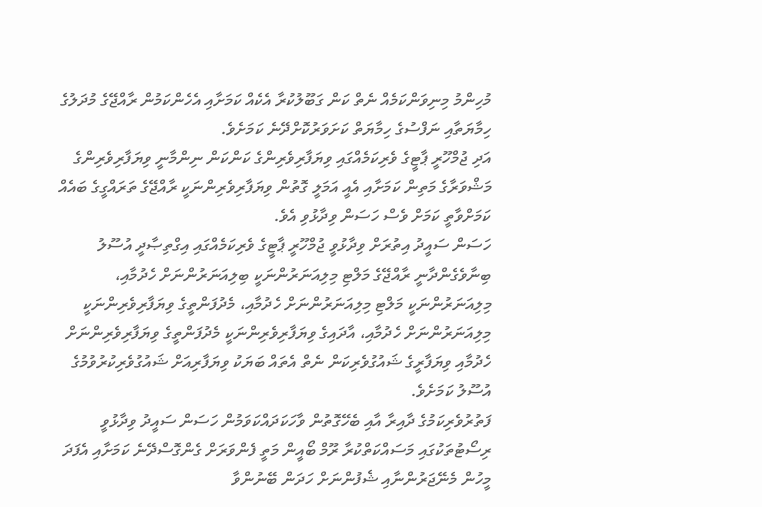މުހިންމު މިނިވަންކަމެއް ނެތް ކަން ގަބޫލުކުރާ އެކެއް ކަމަށާއި އެހެންކަމުން ރާއްޖޭގެ މުދަލުގެ ހިމާޔަތާއި ނަފްސުގެ ހިމާޔަތް ކަށަވަރުކޮށްދޭނެ ކަމަށެވެ.
އަދި ޖުމްހޫރީ ޕާޓީގެ ވެރިކަމެއްގައި ވިޔަފާރިވެރިންގެ ކަންކަން ނިންމާނީ ވިޔަފާރިވެރިންގެ މަޝްވަރާގެ މަތިން ކަމަށާއި އެއީ އަމަލީ ގޮތުން ވިޔަފާރިވެރިންނަކީ ރާއްޖޭގެ ތަރައްގީގެ ބައެއް ކަމަށްވާތީ ކަމަށް ވެސް ހަސަން ވިދާޅުވި އެވެ.
ހަސަން ސައީދު އިތުރަށް ވިދާޅުވީ ޖުމްހޫރީ ޕާޓީގެ ވެރިކަމެއްގައި އިގްތިޞާދީ އުސޫލު ބިނާވެގެންދާނީ ރާއްޖޭގެ މަލްޓި މިލިއަނަރުންނަކީ ބިލިއަނަރުންނަށް ހެދުމާއި، މިލިއަނަރުންނަކީ މަލްޓި މިލިއަނަރުންނަށް ހެދުމާއި، މެދުފަންތީގެ ވިޔަފާރިވެރިންނަކީ މިލިއަނަރުންނަށް ހެދުމާއި، އާދައިގެ ވިޔަފާރިވެރިންނަކީ މެދުފަންތީގެ ވިޔަފާރިވެރިންނަށް ހެދުމާއި ވިޔަފާރީގެ ޝައުގުވެރިކަން ނެތް އެތައް ބަޔަކު ވިޔަފާރިއަށް ޝައުގުވެރިކުރުވުމުގެ އުސޫލު ކަމަށެވެ.
ފަތުރުވެރިކަމުގެ ދާއިރާ އާއި ބެހޭގޮތުން ވާހަކަދައްކަވަމުން ހަސަން ސައީދު ވިދާޅުވީ ރިސޯޓުތަކުގައި މަސައްކަތްކުރާ ރޫމް ބޯއީން މަތީ ފެންވަރަށް ގެންގޮސްދޭނެ ކަމަށާއި އެފަދަ މީހުން މެނޭޖަރުންނާއި ޝެފުންނަށް ހަދަން ބޭނުންވާ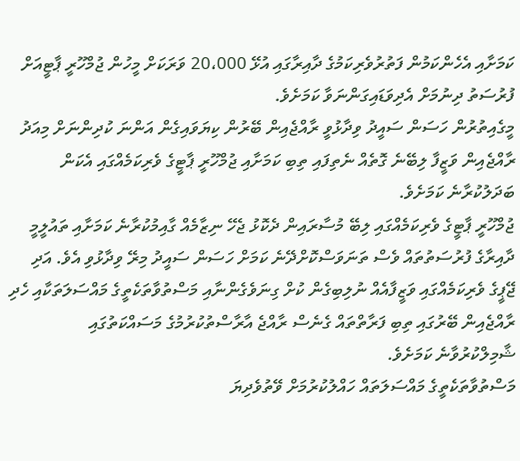ކަމަށާއި އެހެންކަމުން ފަތުރުވެރިކަމުގެ ދާއިރާގައި އުޅޭ 20،000 ވަރަކަށް މީހުން ޖުމްހޫރީ ޕާޓީއަށް ފުރުސަތު ދިނުމަށް އެދިވަޑައިގަންނަވާ ކަމަށެވެ.
މީގެއިތުރުން ހަސަން ސައީދު ވިދާޅުވީ ރާއްޖެއިން ބޭރުން ކިޔަވައިގެން އަންނަ ކުދިންނަށް މިއަދު ރާއްޖެއިން ވަޒީފާ ލިބޭނެ ގޮތެއް ނެތިފައި ތިބި ކަމަށާއި ޖުމްހޫރީ ޕާޓީގެ ވެރިކަމެއްގައި އެކަން ބަދަލުކުރާނެ ކަމަށެވެ.
ޖުމްހޫރީ ޕާޓީގެ ވެރިކަމެއްގައި ލިބޭ މުސާރައިން ދެކޮޅު ޖެހޭ ނިޒާމެއް ގާއިމުކުރާނެ ކަމަށާއި ތައުލީމީ ދާއިރާގެ ފުރުސަތުތައް ވެސް ތަނަވަސްކޮށްދޭނެ ކަމަށް ހަސަން ސައީދު މިރޭ ވިދާޅުވި އެވެ. އަދި ޖޭޕީގެ ވެރިކަމެއްގައި ވަޒީފާއެއް ނުލިބިގެން ކުށް ގިނަވެގެންނާއި މަސްތުވާތަކެތީގެ މައްސަލަތަކާއި ހެދި ރާއްޖެއިން ބޭރުގައި ތިބި ފަރާތްތައް ގެނެސް ރާއްޖެ އާރާސްތުކުރުމުގެ މަސައްކަތުގައި ޝާމިލްކުރުވާނެ ކަމަށެވެ.
މަސްތުވާތަކެތީގެ މައްސަލަތައް ހައްލުކުރުމަށް ވޭތުވެދިޔަ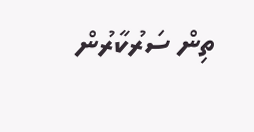ތިން ސަރުކާރުން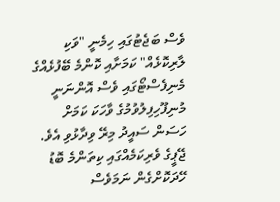ވެސް ބަޖެޓުގައި ހިމެނީ "ވަކި ލާރިކޮޅެއް" ކަމަށާއި ކޮންމެ ބޭފުޅެއްގެ މެނިފެސްޓޯގައި ވެސް އޮންނަނީ މުނިފޫހިފިލުވުމުގެ ވާހަކަ ކަމަށް ހަސަން ސައީދު މިރޭ ވިދާޅުވި އެވެ. ޖޭޕީގެ ވެރިކަމެއްގައި ކިތަންމެ ބޮޑު ހޭދަކޮށްގެން ނަމަވެސް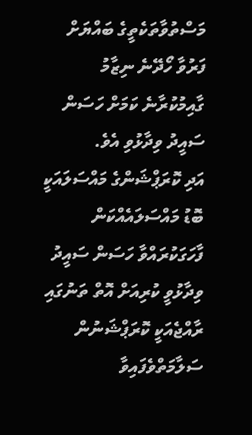މަސްތުވާތަކެތީގެ ބައްޔަށް ފަރުވާ ހޯދޭނެ ނިޒާމު ގާއިމުކުރާނެ ކަމަށް ހަސަން ސައީދު ވިދާޅުވި އެވެ.
އަދި ކޮރަޕްޝަންގެ މައްސަލައަކީ ބޮޑު މައްސަލައެއްކަން ފާހަގަކުރައްވާ ހަސަން ސައީދު ވިދާޅުވީ ކުރިއަށް އޮތް ތަނުގައި ރާއްޖެއަކީ ކޮރަޕްޝަނުން ސަލާމަތްވެފައިވާ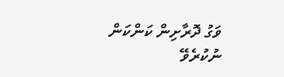ވަގު ދޮރާށިން ކަންކަން ނުކުރެވޭ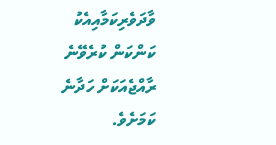ވާދަވެރިކަމާއިއެކު ކަންކަން ކުރެވޭނެ ރާއްޖެއަކަށް ހަދާނެ ކަމަށެވެ.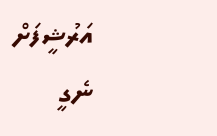އަރުޝީފަށް ނެގީ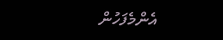އެންމެފަހުން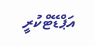އަޕްޑޭޓްކުރީ